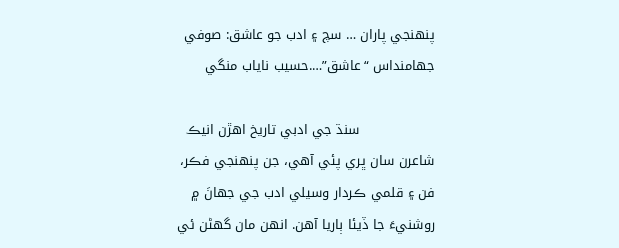پنھنجي پاران … سچ ۽ ادب جو عاشق: صوفي جهامنداس “عاشق”….حسيب ناياب منگي

                 سنڌ جي ادبي تاريخ اهڙن انيڪ شاعرن سان ڀري پئي آهي، جن پنھنجي فڪر، فن ۽ قلمي ڪردار وسيلي ادب جي جھانَ ۾ روشنيءَ جا ڏيئا ٻاريا آهن. انھن مان گهڻن ئي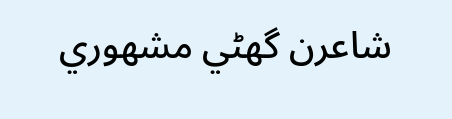شاعرن گهڻي مشھوري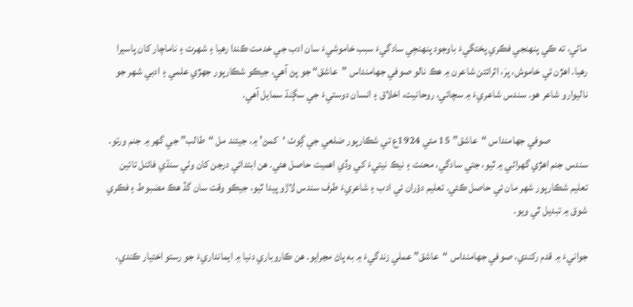ماڻي، ته ڪي پنھنجي فڪري پختگيءَ باوجود پنھنجِي سادگيءَ سبب خاموشيءَ سان ادب جي خدمت ڪندا رهيا ۽ شھرت ۽ ناماچار کان پاسيرا رھيا. اهڙن ئي خاموش، پرَ، اثرائتن شاعرن ۾ هڪ نالو صوفي جهامنداس ”عاشق“ جو پڻ آهي، جيڪو شڪارپور جھڙي علمي ۽ ادبي شھر جو ناليوارو شاعر هو. سندس شاعريءَ ۾ سچائي، روحانيت، اخلاق ۽ انسان دوستيءَ جي سڳنڌ سمايل آهي.

                 صوفي جهامنداس “عاشق” 15 مئي 1924ع تي شڪارپور ضلعي جي ڳوٺ ‘کمڻ’ ۾، جيئند مل “طالب” جي گهر ۾ جنم ورتو. سندس جنم اهڙي گهراڻي ۾ ٿيو، جتي سادگي، محنت ۽ نيڪ نيتيءَ کي وڏي اهميت حاصل هئي. هن ابتدائي درجن کان وٺي سنڌي فائنل تائين تعليم شڪارپور شھر مان ئي حاصل ڪئي. تعليم دؤران ئي ادب ۽ شاعريءَ طرف سندس لاڙو پيدا ٿيو، جيڪو وقت سان گڏ هڪ مضبوط ۽ فڪري شوق ۾ تبديل ٿي ويو.

جوانيءَ ۾ قدم رکندي، صوفي جهامنداس “عاشق” عملي زندگيءَ ۾ به پاڻ مڃرايو. هن ڪاروباري دنيا ۾ ايمانداريءَ جو رستو اختيار ڪندي،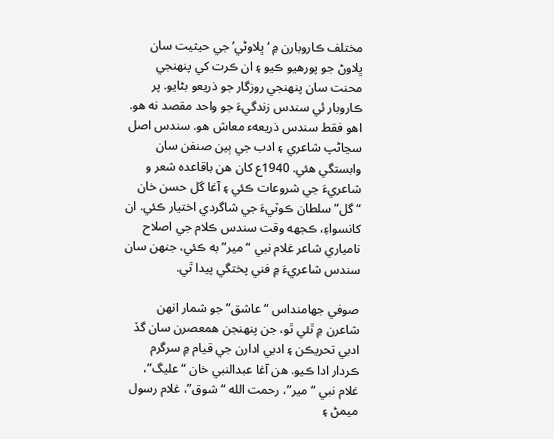مختلف ڪاروبارن ۾ ‘ڀلاوڻي’ جي حيثيت سان ڀلاوڻ جو پورھيو ڪيو ۽ ان ڪرت کي پنھنجي محنت سان پنھنجي روزگار جو ذريعو بڻايو. پر ڪاروبار ئي سندس زندگيءَ جو واحد مقصد نه هو. اهو فقط سندس ذريعهء معاش هو. سندس اصل سڃاڻپ شاعري ۽ ادب جي ٻين صنفن سان وابستگي هئي. 1940ع کان هن باقاعده شعر و شاعريءَ جي شروعات ڪئي ۽ آغا گل حسن خان “گل” سلطان ڪوٽيءَ جي شاگردي اختيار ڪئي. ان کانسواءِ، ڪجهه وقت سندس ڪلام جي اصلاح نامياري شاعر غلام نبي “مير” به ڪئي، جنھن سان سندس شاعريءَ ۾ فني پختگي پيدا ٿي.

صوفي جهامنداس “عاشق” جو شمار انھن شاعرن ۾ ٿئي ٿو، جن پنھنجن همعصرن سان گڏ ادبي تحريڪن ۽ ادبي ادارن جي قيام ۾ سرگرم ڪردار ادا ڪيو. هن آغا عبدالنبي خان “عليگ”، غلام نبي “مير”، رحمت الله “شوق”، غلام رسول ميمڻ ۽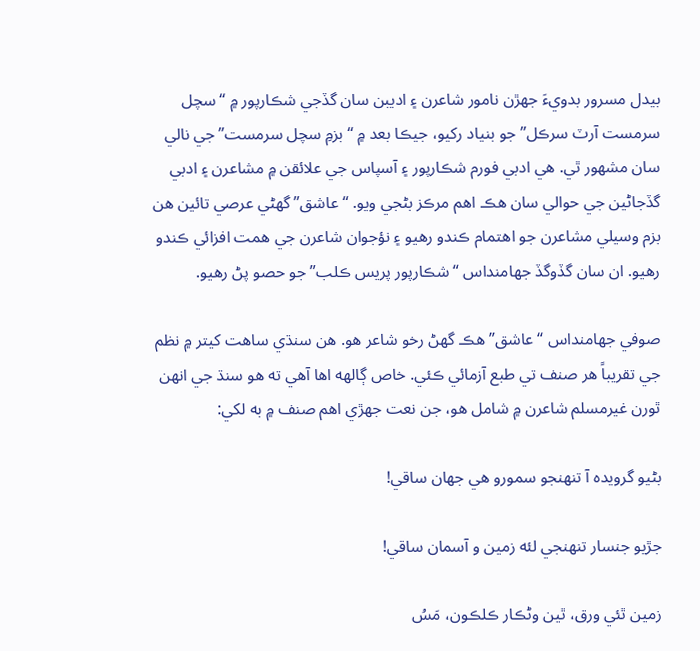بيدل مسرور بدويءَ جھڙن نامور شاعرن ۽ اديبن سان گڏجي شڪارپور ۾ “سچل سرمست آرٽ سرڪل” جو بنياد رکيو، جيڪا بعد ۾ “بزمِ سچل سرمست” جي نالي سان مشھور ٿي. هي ادبي فورم شڪارپور ۽ آسپاس جي علائقن ۾ مشاعرن ۽ ادبي گڏجاڻين جي حوالي سان هڪ اهم مرڪز بڻجي ويو. “عاشق” گهڻي عرصي تائين هن بزم وسيلي مشاعرن جو اهتمام ڪندو رهيو ۽ نؤجوان شاعرن جي همت افزائي ڪندو رهيو. ان سان گڏوگڏ جهامنداس “شڪارپور پريس ڪلب” جو حصو پڻ رهيو.

صوفي جهامنداس “عاشق” هڪ گهڻ رخو شاعر هو. هن سنڌي ساهت کيتر ۾ نظم جي تقريباً هر صنف تي طبع آزمائي ڪئي. خاص ڳالھه اها آهي ته هو سنڌ جي انھن ٿورن غيرمسلم شاعرن ۾ شامل هو، جن نعت جھڙي اهم صنف ۾ به لکي:

بڻيو گرويده آ تنھنجو سمورو هي جھان ساقي!

جڙيو جنسار تنھنجي لئه زمين و آسمان ساقي!

زمين ٿئي ورق، ٿين وڻڪار ڪلڪون، مَسُ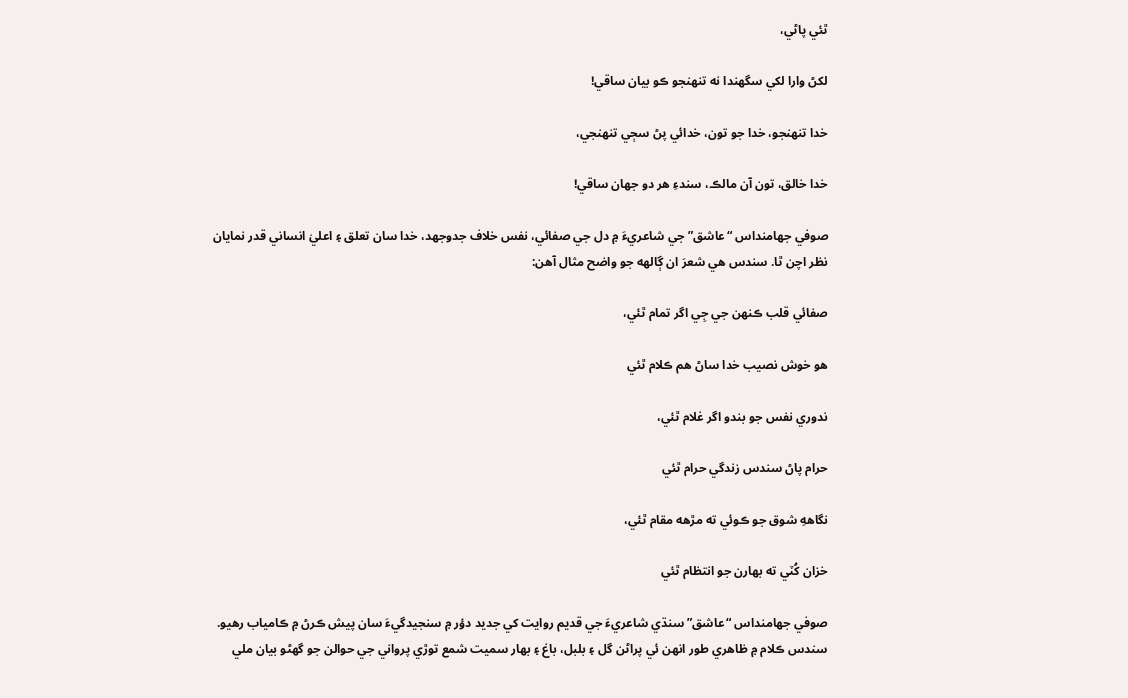ٿئي پاڻي،

لکڻ وارا لکي سگهندا نه تنھنجو ڪو بيان ساقي!

خدا تنھنجو، خدا جو تون، خدائي پڻ سڄي تنھنجي،

خدا خالق، تون آن مالڪ، سندءِ هر دو جھان ساقي!

صوفي جهامنداس “عاشق” جي شاعريءَ ۾ دل جي صفائي، نفس خلاف جدوجھد، خدا سان تعلق ۽ اعليٰ انساني قدر نمايان نظر اچن ٿا. سندس هي شعرَ ان ڳالھه جو واضح مثال آهن:

صفائي قلب ڪنھن جي جِي اگر تمام ٿئي،

هو خوش نصيب خدا ساڻ هم ڪلام ٿئي

ندوري نفس جو بندو اگر غلام ٿئي،

حرام پاڻ سندس زندگي حرام ٿئي

نگاههِ شوق جو ڪوئي ته مڙهه مقام ٿئي،

خزان کُٽي ته بھارن جو انتظام ٿئي

صوفي جهامنداس “عاشق” سنڌي شاعريءَ جي قديم روايت کي جديد دؤر ۾ سنجيدگيءَ سان پيش ڪرڻ ۾ ڪامياب رھيو. سندس ڪلام ۾ ظاهري طور انھن ئي پراڻن گل ۽ بلبل، باغ ۽ بھار سميت شمع توڙي پرواني جي حوالن جو گهڻو بيان ملي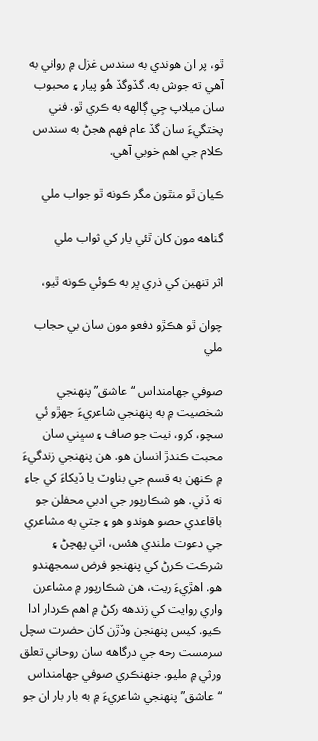ٿو، پر ان هوندي به سندس غزل ۾ رواني به آهي ته جوش به. گڏوگڏ هُو پيار ۽ محبوب سان ميلاپ جِي ڳالھه به ڪري ٿو. فني پختگيءَ سان گڏ عام فھم هجڻ به سندس ڪلام جي اهم خوبي آهي.

ڪيان ٿو منٿون مگر ڪونه ٿو جواب ملي

گناهه مون کان ٿئي يار کي ثواب ملي

اثر تنھين کي ذري ڀر به ڪوئي ڪونه ٿيو،

چوان ٿو هڪڙو دفعو مون سان بي حجاب ملي

صوفي جهامنداس “عاشق” پنھنجي شخصيت ۾ به پنھنجي شاعريءَ جھڙو ئي سچو، کرو، نيت جو صاف ۽ سڀني سان محبت ڪندڙ انسان هو. هن پنھنجي زندگيءَ ۾ ڪنھن به قسم جي بناوٽ يا ڏيکاءَ کي جاءِ نه ڏني. هو شڪارپور جي ادبي محفلن جو باقاعدي حصو هوندو هو ۽ جتي به مشاعري جي دعوت ملندي هئس، اتي پھچڻ ۽ شرڪت ڪرڻ کي پنھنجو فرض سمجهندو هو. اهڙيءَ ريت، هن شڪارپور ۾ مشاعرن واري روايت کي زندهه رکڻ ۾ اهم ڪردار ادا ڪيو. کيس پنھنجن وڏڙن کان حضرت سچل سرمست رحه جي درگاهه سان روحاني تعلق ورثي ۾ مليو. جنھنڪري صوفي جهامنداس “عاشق” پنھنجي شاعريءَ ۾ به بار بار ان جو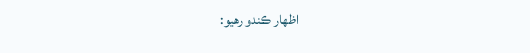اظھار ڪندو رهيو: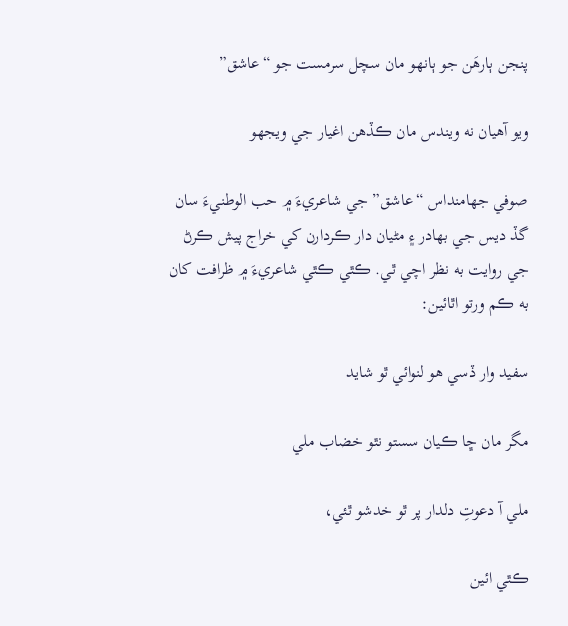پنجن ٻارهَن جو ٻانھو مان سچل سرمست جو “عاشق”

ويو آهيان نه ويندس مان ڪڏهن اغيار جي ويجهو

صوفي جهامنداس “عاشق” جي شاعريءَ ۾ حب الوطنيءَ سان گڏ ديس جي بھادر ۽ مڻيان دار ڪردارن کي خراج پيش ڪرڻ جي روايت به نظر اچي ٿي. ڪٿي ڪٿي شاعريءَ ۾ ظرافت کان به ڪم ورتو اٿائين:

سفيد وار ڏسي هو لنوائي ٿو شايد

مگر مان ڇا ڪيان سستو نٿو خضاب ملي

ملي آ دعوتِ دلدار پر ٿو خدشو ٿئي،

ڪٿي ائين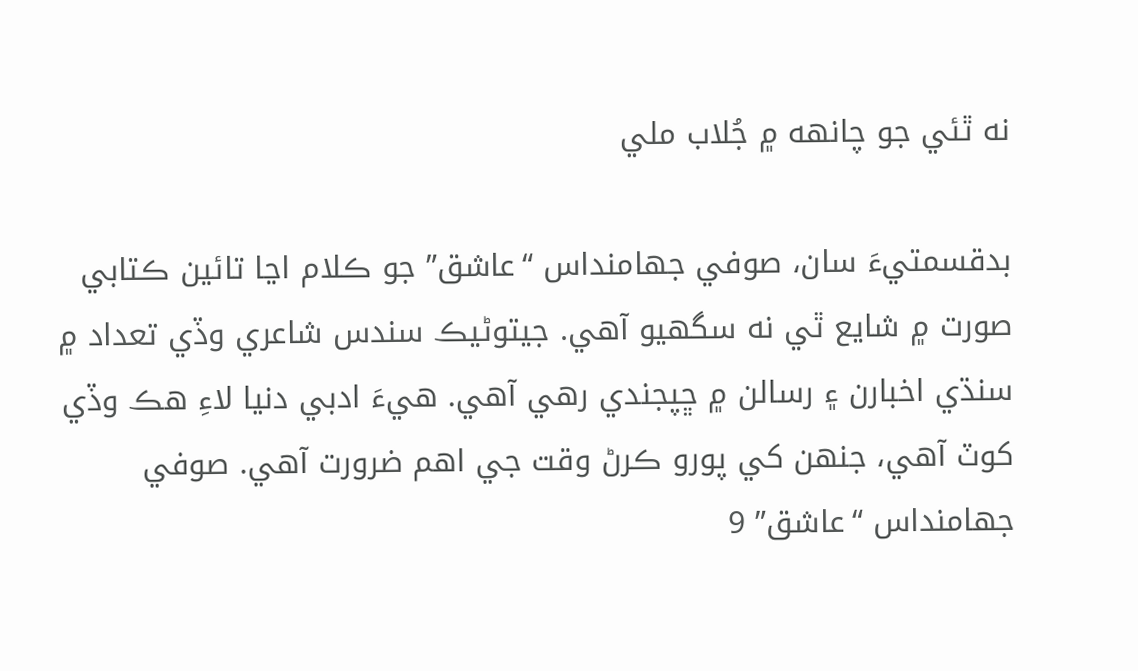نه ٿئي جو چانھه ۾ جُلاب ملي

بدقسمتيءَ سان، صوفي جهامنداس “عاشق” جو ڪلام اڃا تائين ڪتابي صورت ۾ شايع ٿي نه سگهيو آهي. جيتوڻيڪ سندس شاعري وڏي تعداد ۾ سنڌي اخبارن ۽ رسالن ۾ ڇپجندي رهي آهي. هيءَ ادبي دنيا لاءِ هڪ وڏي کوٽ آهي، جنھن کي پورو ڪرڻ وقت جي اهم ضرورت آهي. صوفي جهامنداس “عاشق” 9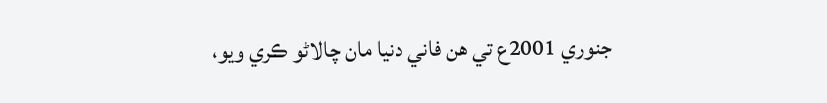جنوري 2001ع تي هن فاني دنيا مان چالاڻو ڪري ويو،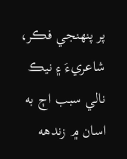پر پنھنجي فڪر، شاعريءَ ۽ نيڪ نالي سبب اڄ به اسان ۾ زندهه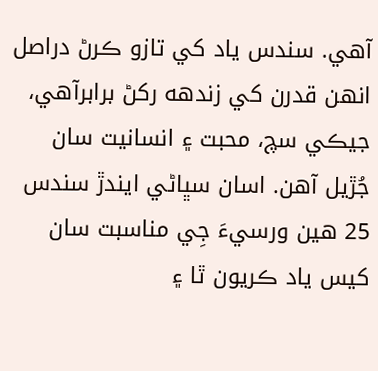آهي. سندس ياد کي تازو ڪرڻ دراصل انھن قدرن کي زندهه رکڻ برابرآهي، جيڪي سچ، محبت ۽ انسانيت سان جُڙيل آهن. اسان سڀاڻي ايندڙ سندس 25 هين ورسيءَ جِي مناسبت سان کيس ياد ڪريون ٿا ۽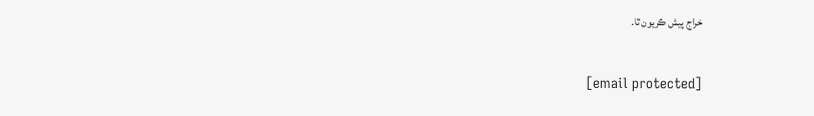خراج پيش ڪريون ٿا.

[email protected]